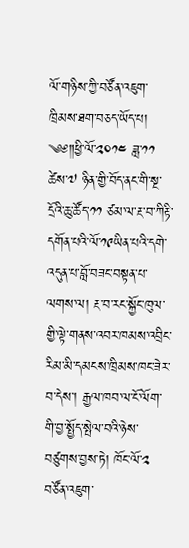ལོ་གཉིས་ཀྱི་བཙོན་འཇུག་ཁྲིམས་ཐག་བཅད་ཡོད་པ།
༄༅༎ཕྱི་ལོ་༢༠༡༤ ཟླ་༡༡ ཚེས་༧ ཉིན་གྱི་བོད་ནང་གི་སྔ་དྲོའི་ཆུ་ཚོད་༡༡ ཙམ་ལ་རྔ་བ་ཀིརྟི་དགོན་པའི་ལོ་༡༩ཡིན་པའི་དགེ་འདུན་པ་བློ་བཟང་བསྟན་པ་ལགས་ལ། རྔ་བ་རང་སྐྱོང་ཁུལ་གྱི་ལྟེ་གནས་འབར་ཁམས་འབྲིང་རིམ་མི་དམངས་ཁྲིམས་ཁང་ཟེར་བ་དེས་། རྒྱལ་ཁབ་ལ་ངོ་ལོག་གི་བྱ་སྤྱོད་སྤེལ་བའི་ཉེས་བཙུགས་བྱས་ཏེ། ཁོང་ལོ་༢ བཙོན་འཇུག་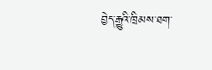བྱེད་རྒྱུའི་ཁྲིམས་ཐག་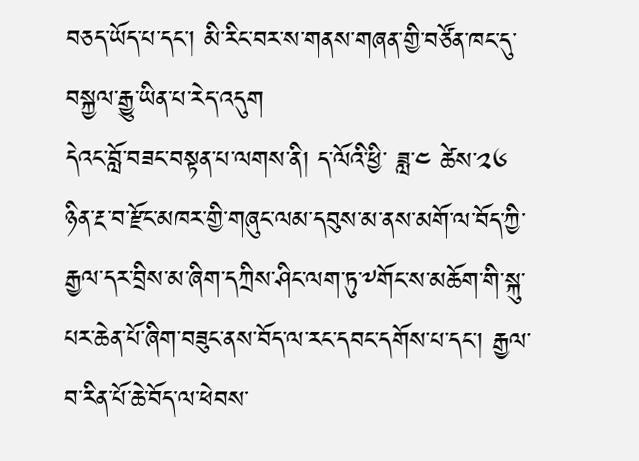བཅད་ཡོད་པ་དང་། མི་རིང་བར་ས་གནས་གཞན་གྱི་བཙོན་ཁང་དུ་བསྐྱལ་རྒྱུ་ཡིན་པ་རེད་འདུག
དེའང་བློ་བཟང་བསྟན་པ་ལགས་ནི། ད་ལོའི་ཕྱི་ ཟླ་༤ ཚེས་༢༦ ཉིན་རྔ་བ་རྫོང་མཁར་གྱི་གཞུང་ལམ་དབུས་མ་ནས་མགོ་ལ་བོད་ཀྱི་རྒྱལ་དར་བྲིས་མ་ཞིག་དཀྲིས་ཤིང་ལག་ཏུ་༸གོང་ས་མཆོག་གི་སྐུ་པར་ཆེན་པོ་ཞིག་བཟུང་ནས་བོད་ལ་རང་དབང་དགོས་པ་དང་། རྒྱལ་བ་རིན་པོ་ཆེ་བོད་ལ་ཕེབས་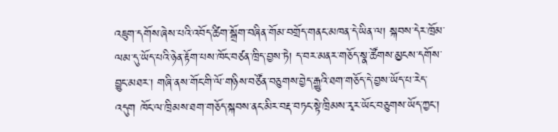འཇུག་དགོས་ཞེས་པའི་འབོད་ཚིག་སྒྲོག་བཞིན་གོམ་བགྲོད་གནང་མཁན་དེ་ཡིན་ལ། སྐབས་དེར་ཁྲོམ་ལམ་དུ་ཡོད་པའི་ཉེན་རྟོག་པས་ཁོང་བཙན་ཁྲིད་བྱས་ཏེ། ད་བར་མནར་གཅོད་སྣ་ཚོགས་མྱངས་དགོས་བྱུང་མཐར་། གཞི་ནས་གོང་གི་ལོ་གཉིས་བཙོན་བཅུགས་བྱེད་རྒྱུའི་ཐག་གཅོད་དེ་བྱས་ཡོད་པ་རེད་འདུག ཁོང་ལ་ཁྲིམས་ཐག་གཅོད་སྐབས་ནང་མིར་བརྡ་བཏང་སྟེ་ཁྲིམས་རྭར་ཡོང་བཅུགས་ཡོད་ཀྱང་།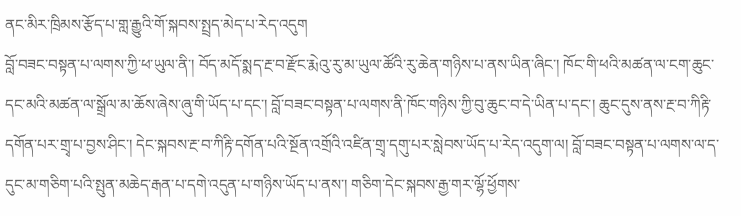ནང་མིར་ཁྲིམས་རྩོད་པ་གླ་རྒྱུའི་གོ་སྐབས་སྤྲད་མེད་པ་རེད་འདུག
བློ་བཟང་བསྟན་པ་ལགས་ཀྱི་ཕ་ཡུལ་ནི་། བོད་མདོ་སྨད་རྔ་བ་རྫོང་རྨེའུ་རུ་མ་ཡུལ་ཚོའི་རུ་ཆེན་གཉིས་པ་ནས་ཡིན་ཞིང་། ཁོང་གི་ཕའི་མཚན་ལ་ངག་ཆུང་དང་མའི་མཚན་ལ་སྒྲོལ་མ་ཆོས་ཞེས་ཞུ་གི་ཡོད་པ་དང་། བློ་བཟང་བསྟན་པ་ལགས་ནི་ཁོང་གཉིས་ཀྱི་བུ་ཆུང་བ་དེ་ཡིན་པ་དང་། ཆུང་དུས་ནས་རྔ་བ་ཀིརྟི་དགོན་པར་གྲྭ་པ་བྱས་ཤིང་། དེང་སྐབས་རྔ་བ་ཀིརྟི་དགོན་པའི་སྔོན་འགྲོའི་འཛིན་གྲྭ་དགུ་པར་སླེབས་ཡོད་པ་རེད་འདུག་ལ། བློ་བཟང་བསྟན་པ་ལགས་ལ་ད་དུང་མ་གཅིག་པའི་སྤུན་མཆེད་རྒན་པ་དགེ་འདུན་པ་གཉིས་ཡོད་པ་ནས་། གཅིག་དེང་སྐབས་རྒྱ་གར་ལྷོ་ཕྱོགས་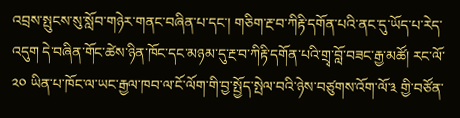འབྲས་སྤུངས་སུ་སློབ་གཉེར་གནང་བཞིན་པ་དང་། གཅིག་རྔ་བ་ཀིརྟི་དགོན་པའི་ནང་དུ་ཡོད་པ་རེད་འདུག དེ་བཞིན་གོང་ཚེས་ཉིན་ཁོང་དང་མཉམ་དུ་རྔ་བ་ཀིརྟི་དགོན་པའི་གྲྭ་བློ་བཟང་རྒྱ་མཚོ། རང་ལོ་༢༠ ཡིན་པ་ཁོང་ལ་ཡང་རྒྱལ་ཁབ་ལ་ངོ་ལོག་གི་བྱ་སྤྱོད་སྤེལ་བའི་ཉེས་བཙུགས་འོག་ལོ་༣ གྱི་བཙོན་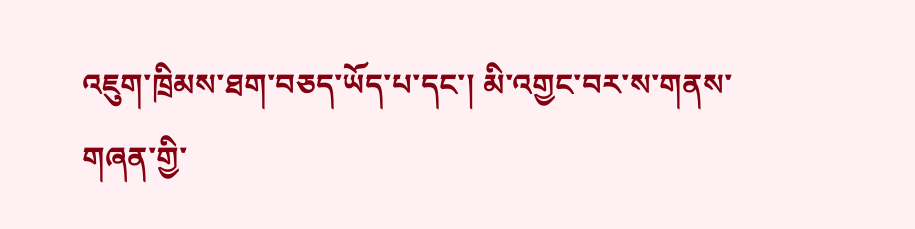འཇུག་ཁྲིམས་ཐག་བཅད་ཡོད་པ་དང་། མི་འགྱང་བར་ས་གནས་གཞན་གྱི་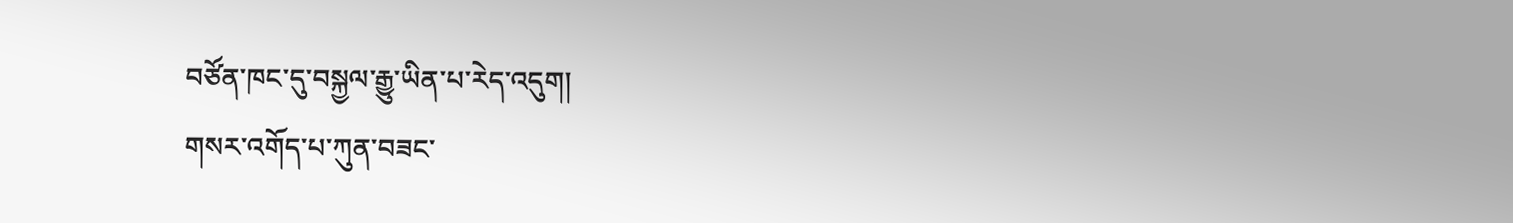བཙོན་ཁང་དུ་བསྐྱལ་རྒྱུ་ཡིན་པ་རེད་འདུག།
གསར་འགོད་པ་ཀུན་བཟང་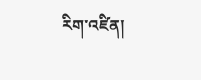རིག་འཛིན།